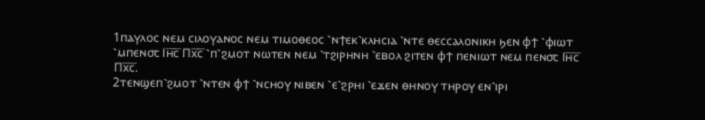1ⲡⲁⲩⲗⲟⲥ ⲛⲉⲙ ⲥⲓⲗⲟⲩⲁⲛⲟⲥ ⲛⲉⲙ ⲧⲓⲙⲟⲑⲉⲟⲥ ⳿ⲛϯⲉⲕ⳿ⲕⲗⲏⲥⲓⲁ ⳿ⲛⲧⲉ ⲑⲉⲥⲥⲁⲗⲟⲛⲓⲕⲏ ϧⲉⲛ ⲫϯ ⳿ⲫⲓⲱⲧ ⳿ⲙⲡⲉⲛ⳪ Ⲓⲏ̅ⲥ̅ Ⲡⲭ̅ⲥ̅ ⳿ⲡ⳿ϩⲙⲟⲧ ⲛⲱⲧⲉⲛ ⲛⲉⲙ ⳿ⲧϩⲓⲣⲏⲛⲏ ⳿ⲉⲃⲟⲗ ϩⲓⲧⲉⲛ ⲫϯ ⲡⲉⲛⲓⲱⲧ ⲛⲉⲙ ⲡⲉⲛ⳪ Ⲓⲏ̅ⲥ̅ Ⲡⲭ̅ⲥ̅.
2ⲧⲉⲛϣⲉⲡ⳿ϩⲙⲟⲧ ⳿ⲛⲧⲉⲛ ⲫϯ ⳿ⲛⲥⲏⲟⲩ ⲛⲓⲃⲉⲛ ⳿ⲉ⳿ϩⲣⲏⲓ ⳿ⲉϫⲉⲛ ⲑⲏⲛⲟⲩ ⲧⲏⲣⲟⲩ ⲉⲛ⳿ⲓⲣⲓ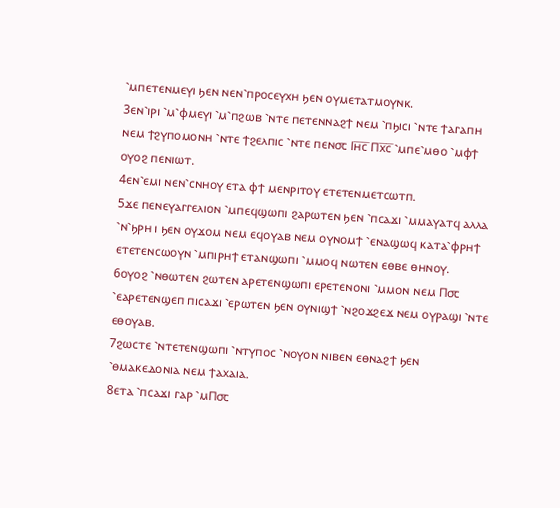⳿ⲙⲡⲉⲧⲉⲛⲙⲉⲩⲓ ϧⲉⲛ ⲛⲉⲛ⳿ⲡⲣⲟⲥⲉⲩⲭⲏ ϧⲉⲛ ⲟⲩⲙⲉⲧⲁⲧⲙⲟⲩⲛⲕ.
3ⲉⲛ⳿ⲓⲣⲓ ⳿ⲙ⳿ⲫⲙⲉⲩⲓ ⳿ⲙ⳿ⲡϩⲱⲃ ⳿ⲛⲧⲉ ⲡⲉⲧⲉⲛⲛⲁϩϯ ⲛⲉⲙ ⳿ⲡϧⲓⲥⲓ ⳿ⲛⲧⲉ ϯⲁⲅⲁⲡⲏ ⲛⲉⲙ ϯϩⲩⲡⲟⲙⲟⲛⲏ ⳿ⲛⲧⲉ ϯϩⲉⲗⲡⲓⲥ ⳿ⲛⲧⲉ ⲡⲉⲛ⳪ Ⲓⲏ̅ⲥ̅ Ⲡⲭ̅ⲥ̅ ⳿ⲙⲡⲉ⳿ⲙⲑⲟ ⳿ⲙⲫϯ ⲟⲩⲟϩ ⲡⲉⲛⲓⲱⲧ.
4ⲉⲛ⳿ⲉⲙⲓ ⲛⲉⲛ⳿ⲥⲛⲏⲟⲩ ⲉⲧⲁ ⲫϯ ⲙⲉⲛⲣⲓⲧⲟⲩ ⲉⲧⲉⲧⲉⲛⲙⲉⲧⲥⲱⲧⲡ.
5ϫⲉ ⲡⲉⲛⲉⲩⲁⲅⲅⲉⲗⲓⲟⲛ ⳿ⲙⲡⲉϥϣⲱⲡⲓ ϩⲁⲣⲱⲧⲉⲛ ϧⲉⲛ ⳿ⲡⲥⲁϫⲓ ⳿ⲙⲙⲁⲩⲁⲧϥ ⲁⲗⲗⲁ ⳿ⲛ⳿ϧⲣⲏ ⲓ ϧⲉⲛ ⲟⲩϫⲟⲙ ⲛⲉⲙ ⲉϥⲟⲩⲁⲃ ⲛⲉⲙ ⲟⲩⲛⲟⲙϯ ⳿ⲉⲛⲁϣⲱϥ ⲕⲁⲧⲁ⳿ⲫⲣⲏϯ ⲉⲧⲉⲧⲉⲛⲥⲱⲟⲩⲛ ⳿ⲙⲡⲓⲣⲏϯ ⲉⲧⲁⲛϣⲱⲡⲓ ⳿ⲙⲙⲟϥ ⲛⲱⲧⲉⲛ ⲉⲑⲃⲉ ⲑⲏⲛⲟⲩ.
6ⲟⲩⲟϩ ⳿ⲛⲑⲱⲧⲉⲛ ϩⲱⲧⲉⲛ ⲁⲣⲉⲧⲉⲛϣⲱⲡⲓ ⲉⲣⲉⲧⲉⲛⲟⲛⲓ ⳿ⲙⲙⲟⲛ ⲛⲉⲙ Ⲡ⳪ ⳿ⲉⲁⲣⲉⲧⲉⲛϣⲉⲡ ⲡⲓⲥⲁϫⲓ ⳿ⲉⲣⲱⲧⲉⲛ ϧⲉⲛ ⲟⲩⲛⲓϣϯ ⳿ⲛϩⲟϫϩⲉϫ ⲛⲉⲙ ⲟⲩⲣⲁϣⲓ ⳿ⲛⲧⲉ ⲉⲑⲟⲩⲁⲃ.
7ϩⲱⲥⲧⲉ ⳿ⲛⲧⲉⲧⲉⲛϣⲱⲡⲓ ⳿ⲛⲧⲩⲡⲟⲥ ⳿ⲛⲟⲩⲟⲛ ⲛⲓⲃⲉⲛ ⲉⲑⲛⲁϩϯ ϧⲉⲛ ⳿ⲑⲙⲁⲕⲉⲇⲟⲛⲓⲁ ⲛⲉⲙ ϯⲁⲭⲁⲓⲁ.
8ⲉⲧⲁ ⳿ⲡⲥⲁϫⲓ ⲅⲁⲣ ⳿ⲙⲠ⳪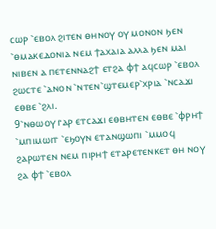ⲥⲱⲣ ⳿ⲉⲃⲟⲗ ϩⲓⲧⲉⲛ ⲑⲏⲛⲟⲩ ⲟⲩ ⲙⲟⲛⲟⲛ ϧⲉⲛ ⳿ⲑⲙⲁⲕⲉⲇⲟⲛⲓⲁ ⲛⲉⲙ ϯⲁⲭⲁⲓⲁ ⲁⲗⲗⲁ ϧⲉⲛ ⲙⲁⲓ ⲛⲓⲃⲉⲛ ⲁ ⲡⲉⲧⲉⲛⲛⲁϩϯ ⲉⲧϩⲁ ⲫϯ ⲁϥⲥⲱⲣ ⳿ⲉⲃⲟⲗ ϩⲱⲥⲧⲉ ⳿ⲁⲛⲟⲛ ⳿ⲛⲧⲉⲛ⳿ϣⲧⲉⲙⲉⲣ⳿ⲭⲣⲓⲁ ⳿ⲛⲥⲁϫⲓ ⲉⲑⲃⲉ ⳿ϩⲗⲓ.
9⳿ⲛⲑⲱⲟⲩ ⲅⲁⲣ ⲉⲧⲥⲁϫⲓ ⲉⲑⲃⲏⲧⲉⲛ ⲉⲑⲃⲉ ⳿ⲫⲣⲏϯ ⳿ⲙⲡⲓⲙⲱⲓⲧ ⳿ⲉϧⲟⲩⲛ ⲉⲧⲁⲛϣⲱⲡⲓ ⳿ⲙⲙⲟϥ ϩⲁⲣⲱⲧⲉⲛ ⲛⲉⲙ ⲡⲓⲣⲏϯ ⲉⲧⲁⲣⲉⲧⲉⲛⲕⲉⲧ ⲑⲏ ⲛⲟⲩ ϩⲁ ⲫϯ ⳿ⲉⲃⲟⲗ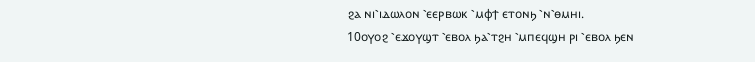ϩⲁ ⲛⲓ⳿ⲓⲇⲱⲗⲟⲛ ⳿ⲉⲉⲣⲃⲱⲕ ⳿ⲙⲫϯ ⲉⲧⲟⲛϧ ⳿ⲛ⳿ⲑⲙⲏⲓ.
10ⲟⲩⲟϩ ⳿ⲉϫⲟⲩϣⲧ ⳿ⲉⲃⲟⲗ ϧⲁ⳿ⲧϩⲏ ⳿ⲙⲡⲉϥϣⲏ ⲣⲓ ⳿ⲉⲃⲟⲗ ϧⲉⲛ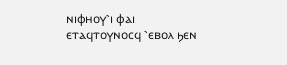ⲛⲓⲫⲏⲟⲩ⳿ⲓ ⲫⲁⲓ ⲉⲧⲁϥⲧⲟⲩⲛⲟⲥϥ ⳿ⲉⲃⲟⲗ ϧⲉⲛ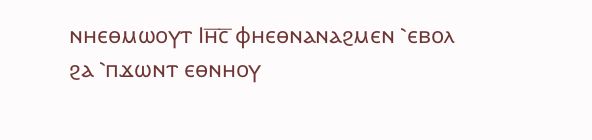ⲛⲏⲉⲑⲙⲱⲟⲩⲧ Ⲓⲏ̅ⲥ̅ ⲫⲏⲉⲑⲛⲁⲛⲁϩⲙⲉⲛ ⳿ⲉⲃⲟⲗ ϩⲁ ⳿ⲡϫⲱⲛⲧ ⲉⲑⲛⲏⲟⲩ